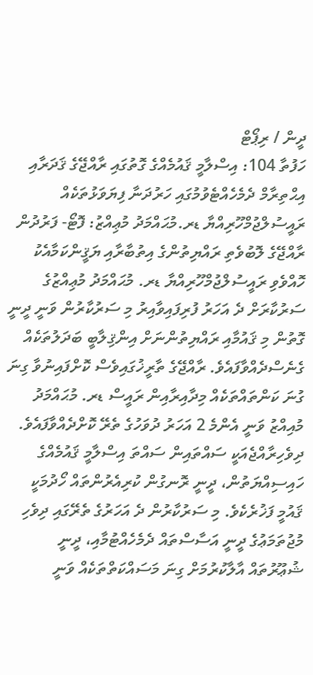ދީން / ރިޕޯޓް
ހަފުތާ 104: އިސްލާމީ ޤައުމެއްގެ ގޮތުގައި ރާއްޖޭގެ ޤަދަރާއި އިޙްތިރާމް ދެމެހެއްޓެވުމުގައި ހަރުދަނާ ފިޔަވަޅުތަކެއް
ރައީސުލްޖުމްހޫރިއްޔާ ޑރ.މުޙައްމަދު މުޢިއްޒު: ފޮޓޯ- ފަރުދުން
ރާއްޖޭގެ ލޮބުވެތި ރައްޔިތުންގެ އިތުބާރާއި ޔަޤީންކަމާއެކު ހޮއްވެވި ރައީސުލްޖުމްހޫރިއްޔާ ޑރ. މުޙައްމަދު މުޢިއްޒުގެ ސަރުކާރަށް ދެ އަހަރު ފުރިފައިވާއިރު މި ސަރުކާރުން ވަނީ ދީނީ ގޮތުން މި ޤައުމާއި ރައްޔިތުންނަށް އިންޤިލާބީ ބަދަލުތަކެއް ގެނެސްދެއްވާފައެވެ. ރާއްޖޭގެ ތާރީޚުގައިވެސް ކޮށްފައިނުވާ ގިނަ ގުނަ ކަންތައްތަކެއް މިދާއިރާއިން ރައީސް ޑރ. މުޙައްމަދު މުއިއްޒު ވަނީ އެންމެ 2 އަހަރު ދުވަހުގެ ތެރޭ ކޮށްދެއްވާފައެވެ. ދިވެހިރާއްޖެއަކީ ސައްތައިން ސައްތަ އިސްލާމީ ޤައުމެއްގެ ހައިސިއްޔަތުން، ދީނީ ރޮނގުން ކުރިއެރުންތައް ހޯދުމަކީ ޤައުމީ ފަޚުރެކެވެ. މި ސަރުކާރުން ދެ އަހަރުގެ ތެރޭގައި ދިވެހި މުޖުތަމަޢުގެ ދީނީ އަސާސްތައް ދެމެހެއްޓުމާއި، ދީނީ ޝުޢޫރުތައް އާލާކުރުމަށް ގިނަ މަސައްކަތްތަކެއް ވަނީ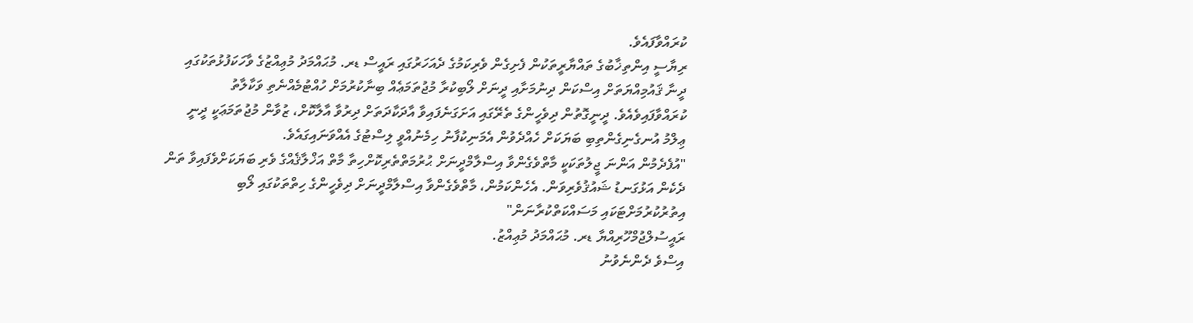ކުރައްވާފައެވެ.
ރިޔާސީ އިންތިޚާބުގެ ތައްޔާރީތަކުން ފެށިގެން ވެރިކަމުގެ ދެއަހަރުގައި ރައީސް ޑރ. މުޙައްމަދު މުޢިއްޒުގެ ވާހަކަފުޅުތަކުގައި ދީނާ ޤައުމިއްޔަތަށް އިސްކަން ދިނުމަށާއި ދީނަށް ލޯބިކުރާ މުޖުތަމަޢެއް ބިނާކުރުމަށް ހުއްޓުމެއްނެތި ވަކާލާތު ކުރައްވާފައިވެއެވެ. ދީނީގޮތުން ދިވެހީންގެ ތެރޭގައި އަށަގަނެފައިވާ އާދަކާދަތަށް ދިރުވާ އާލާކޮށް، ޒުވާން މުޖުތަމަޢަކީ ދީނީ ޢިލްމު އުނގެނިގެންތިބި ބަޔަކަށް ހެއްދެވުން އެމަނިކުފާނު ހިމެނުއްވީ ލިސްޓުގެ އެއްވަނައިގައެވެ.
"އުފެދެމުން އަންނަ ޖީލުތަކަކީ މާތްވެގެންވާ އިސްލާމްދީނަށް ޙުރުމަތްތެރިކޮށްހިތާ މާތް އަޚްލާޤެއްގެ ވެރި ބަޔަކަށްވެފައިވާ ތަން ދެކެން އަޅުގަނޑު ޝައުޤުވެރިވަން. އެހެންކަމުން، މާތްވެގެންވާ އިސްލާމްދީނަށް ދިވެހީންގެ ހިތްތަކުގައި ލޯބި އިތުރުކުރުމަށްޓަކައި މަސައްކަތްކުރާނަން"
ރައީސުލްޖުމްހޫރިއްޔާ ޑރ. މުޙައްމަދު މުޢިއްޒު.
އިސްވެ ދެންނެވުނު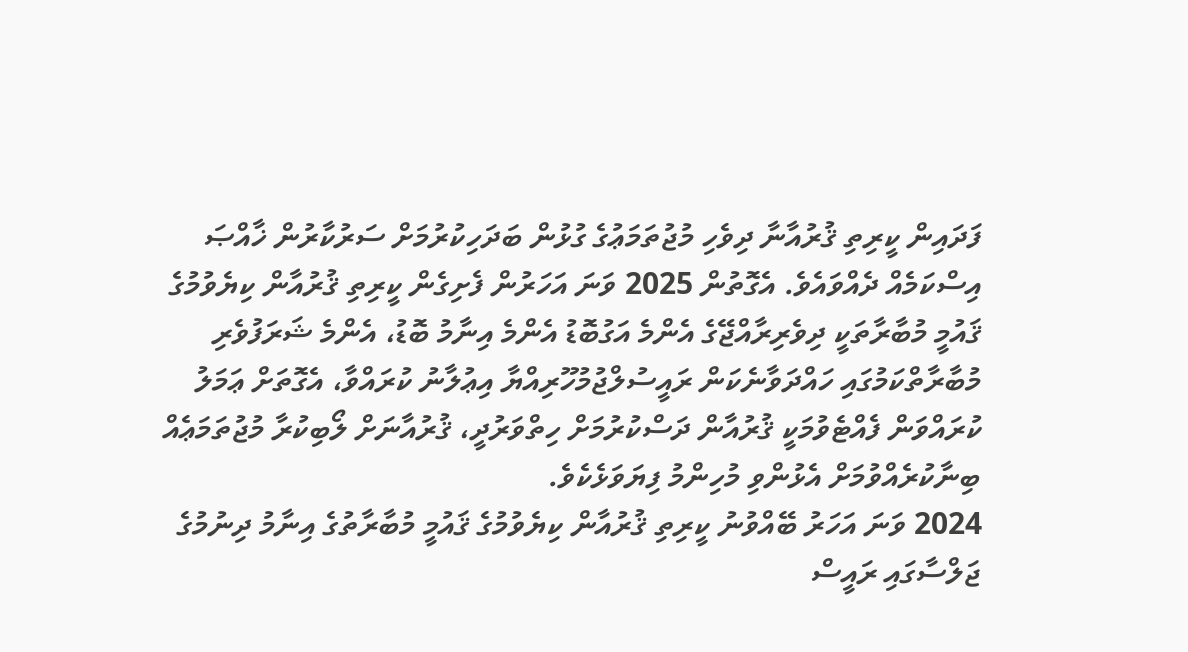ފަދައިން ކީރިތި ޤުރުއާނާ ދިވެހި މުޖުތަމަޢުގެ ގުޅުން ބަދަހިކުރުމަށް ސަރުކާރުން ޚާއްޞަ އިސްކަމެއް ދެއްވައެވެ. އެގޮތުން 2025 ވަނަ އަހަރުން ފެށިގެން ކީރިތި ޤުރުއާން ކިޔެވުމުގެ ޤައުމީ މުބާރާތަކީ ދިވެރިރާއްޖޭގެ އެންމެ އަގުބޮޑު އެންމެ އިނާމު ބޮޑު، އެންމެ ޝަރަފުވެރި މުބާރާތްކަމުގައި ހައްދަވާނެކަން ރައީސުލްޖުމުހޫރިއްޔާ އިޢުލާނު ކުރައްވާ، އެގޮތަށް ޢަމަލު ކުރައްވަން ފެއްޓެވުމަކީ ޤުރުއާން ދަސްކުރުމަށް ހިތްވަރުދީ، ޤުރުއާނަށް ލޯބިކުރާ މުޖުތަމަޢެއް ބިނާކުރެއްވުމަށް އެޅުންވި މުހިންމު ފިޔަވަޅެކެވެ.
2024 ވަނަ އަހަރު ބޭއްވުނު ކީރިތި ޤުރުއާން ކިޔެވުމުގެ ޤައުމީ މުބާރާތުގެ އިނާމު ދިނުމުގެ ޖަލްސާގައި ރައީސް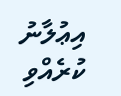އިޢުލާނު ކުރެއްވި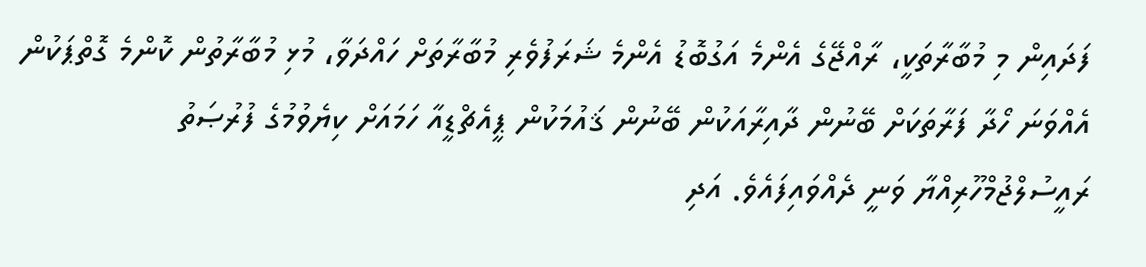ފަދައިން މި މުބާރާތަކީ، ރާއްޖޭގެ އެންމެ އަގުބޮޑު އެންމެ ޝަރަފުވެރި މުބާރާތަށް ހައްދަވާ، މުޅި މުބާރާތުން ކޮންމެ ގޮތްޕަކުން އެއްވަނަ ހޯދާ ފަރާތަކަށް ބޭނުން ދާއިރާއަކުން ބޭނުން ޤައުމަކުން ޕީއެޗްޑީއާ ހަމައަށް ކިޔެވުމުގެ ފުރުޞަތު ރައީސުލްޖުމްހޫރިއްޔާ ވަނީ ދެއްވައިފައެވެ. އަދި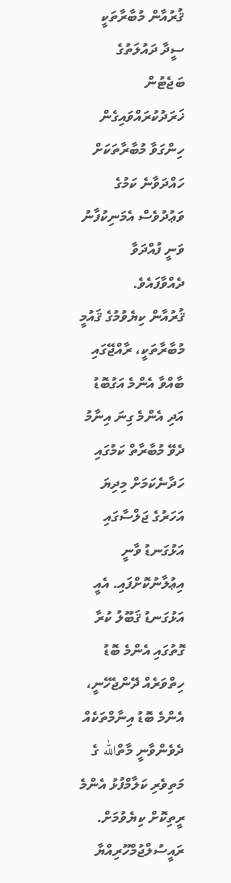ޤުރުއާން މުބާރާތަކީ ސީދާ ދައުލަތުގެ ބަޖެޓުން ޚަރަދުކުރައްވައިގެން ހިންގަވާ މުބާރާތަކަށް ހައްދަވާނެ ކަމުގެ ވަޢުދުވެސް އެމަނިކުފާނު ވަނީ ފުއްދަވާ ދެއްވާފައެވެ.
ޤުރުއާން ކިޔެވުމުގެ ޤައުމީ މުބާރާތަކީ، ރާއްޖޭގައި ބާއްވާ އެންމެ އަގުބޮޑު އަދި އެންމެ ގިނަ އިނާމު ދެވޭ މުބާރާތް ކަމުގައި ހަދާނެކަމަށް މިދިޔަ އަހަރުގެ ޖަލްސާގައި އަޅުގަނޑު ވާނީ އިޢުލާނުކޮށްފައި. އެއީ އަޅުގަނޑު ޤަބޫލު ކުރާ ގޮތުގައި އެންމެ ބޮޑު ހިތްވަރެއް ދޭންޖެހޭނީ، އެންމެ ބޮޑު އިނާމްތަކެއް ދެވެންވާނީ މާތްالله ގެ މަތިވެރި ކަލާމްފުޅު އެންމެ ރީތިކޮށް ކިޔެވުމަށް.
ރައީސުލްޖުމްހޫރިއްޔާ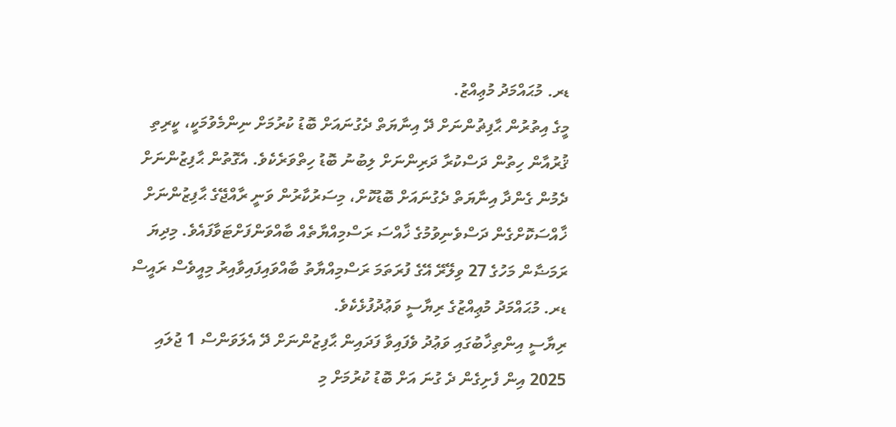ޑރ. މުޙައްމަދު މުޢިއްޒު.
މީގެ އިތުރުން ޙާފިޡުންނަށް ދޭ އިނާޔަތް ދެގުނައަށް ބޮޑު ކުރުމަށް ނިންމެވުމަކީ، ކީރިތި ޤުރުއާން ހިތުން ދަސްކުރާ ދަރިންނަށް ލިބުނު ބޮޑު ހިތްވަރެކެވެ. އެގޮތުން ޙާފިޒުންނަށް ދެމުން ގެންދާ އިނާޔަތް ދެގުނައަށް ބޮޑުކޮށް، މިސަރުކާރުން ވަނީ ރާއްޖޭގެ ޙާފިޒުންނަށް ޚާއްސަކޮށްގެން ދަސްވެނިވުމުގެ ޚާއްސަ ރަސްމިއްޔާތެއް ބާއްވަންފަށްޓަވާފައެވެ. މިދިޔަ ރަމަޟާން މަހުގެ 27 ވިލޭރޭ އޭގެ ފުރަތަމަ ރަސްމިއްޔާތު ބާއްވައިފައިވާއިރު މިއީވެސް ރައީސް ޑރ. މުޙައްމަދު މުޢިއްޒުގެ ރިޔާސީ ވަޢުދުފުޅެކެވެ.
ރިޔާސީ އިންތިޚާބުގައި ވަޢުދު ވެފައިވާ ފަދައިން ޙާފިޒުންނަށް ދޭ އެލަވަންސް 1 ޖުލައި 2025 އިން ފެށިގެން ދެ ގުނަ އަށް ބޮޑު ކުރުމަށް މި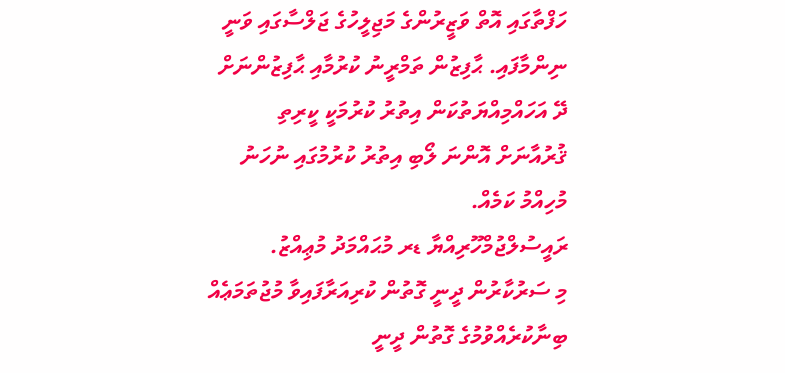ހަފްތާގައި އޮތް ވަޒީރުންގެ މަޖިލީހުގެ ޖަލްސާގައި ވަނީ ނިންމާފައި. ޙާފިޒުން ތަމްރީނު ކުރުމާއި ޙާފިޒުންނަށް ދޭ އަހައްމިއްޔަތުކަން އިތުރު ކުރުމަކީ ކީރިތި ޤުރުއާނަށް އޮންނަ ލޯބި އިތުރު ކުރުމުގައި ނުހަނު މުހިއްމު ކަމެއް.
ރައީސުލްޖުމްހޫރިއްޔާ ޑރ މުޙައްމަދު މުޢިއްޒު.
މި ސަރުކާރުން ދީނީ ގޮތުން ކުރިއަރާފައިވާ މުޖުތަމަޢެއް ބިނާކުރެއްވުމުގެ ގޮތުން ދީނީ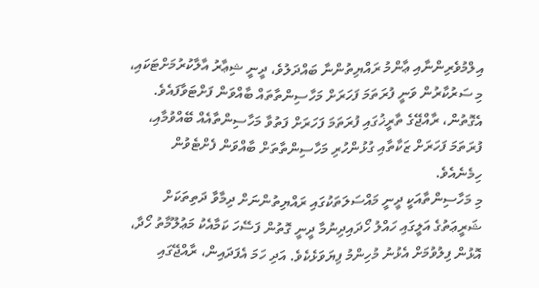އިލްމުވެރިންނާއި ޢާންމު ރައްޔިތުންނާ ބައްދަލުވެ، ދީނީ ޝިޢާރު އާލާކުރުމަށްޓަކައި، މި ސަރުކާރުން ވަނީ ފުރަތަމަ ފަހަރަށް މަހާސިންތާތައް ބާއްވަން ފަށްޓަވާފައެވެ. އެގޮތުން، ރާއްޖޭގެ ތާރީޚުގައި ފުރަތަމަ ފަހަރަށް ފަތުވާ މަހާސިންތާއެއް ބޭއްވުމާއި، ފުރަތަމަ ފަހަރަށް ޒަކާތާއި ގުޅުންހުރި މަހާސިންތާތަށް ބާއްވަން ފެށްޓެވުން ހިމެނެއެވެ.
މި މަހާސިންތާއަކީ ދީނީ މައްސަލަތަކުގައި ރައްޔިތުންނަށް ދިމާވާ ދަތިތަކަށް ޝަރީޢަތުގެ އަލީގައި ހައްލު ހޯދައިދިނުމާ ދީނީ ގޮތުން ފަސޭހަ ކަމާއެކު މަޢުލޫމާތު ހޯދާ، އޮޅުން ފިލުވުމަށް އެޅުނު މުހިންމު ފިޔަވަޅެކެވެ. އަދި ހަމަ އެފަދައިން، ރާއްޖޭގައި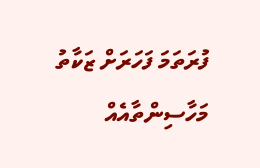ފުރަތަމަ ފަހަރަށް ޒަކާތު މަހާސިންތާއެއް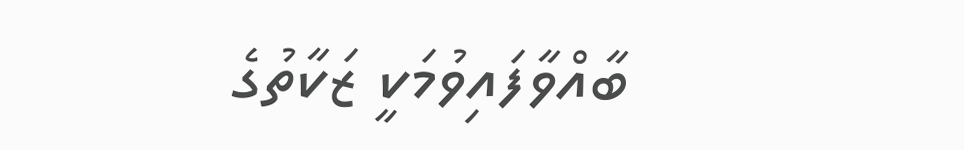ބާއްވާފައިވުމަކީ ޒަކާތުގެ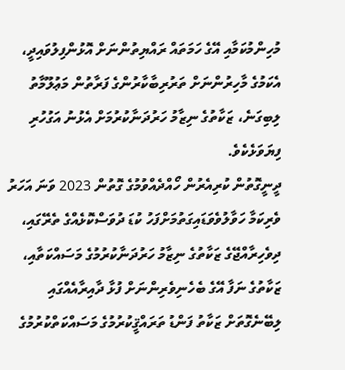މުހިންމުކަމާއި އޭގެ ހަމަތައް ރައްޔިތުންނަށް އޮޅުންފިލުވައިދީ، އެކަމުގެ މާހިރުންނަށް ތަރުރިބާކާރުންގެ ފަރާތުން މަޢުލޫމާތު ލިބިގަނެ، ޒަކާތުގެ ނިޒާމު ހަރުދަނާކުރުމަށް އެޅުނު އަގުހުރި ފިޔަވަޅެކެވެ.
ދީނީގޮތުން ކުރިއެރުން ހޯއްދެއްވުމުގެ ގޮތުން 2023 ވަނަ އަހަރު ވެރިކަމާ ހަވާލުވެވަޑައިގަތުމަށްފަހު ކުޑަ ދުވަސްކޮޅެއްގެ ތެރޭގައި، ދިވެހިރާއްޖޭގެ ޒަކާތުގެ ނިޒާމު ހަރުދަނާކުރުމުގެ މަސައްކަތާއި، ޒަކާތުގެ ނަފާ އޭގެ ބެހެނިވެރިންނަށް ފުޅާ ދާއިރާއެއްގައި ލިބޭނެގޮތަށް ޒަކާތު ފަންޑު ތަރައްޤީކުރުމުގެ މަސައްކަތްކުރުމުގެ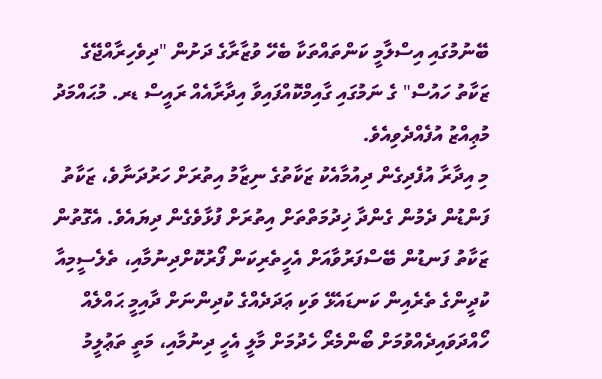ބޭނުމުގައި އިސްލާމީ ކަންތައްތަކާ ބެހޭ ވުޒާރާގެ ދަށުން "ދިވެހިރާއްޖޭގެ ޒަކާތު ހައުސް" ގެ ނަމުގައި ގާއިމްކޮއްފައިވާ އިދާރާއެއް ރައީސް ޑރ. މުޙައްމަދު މުޢިއްޒު އުފެއްދެވިއެވެ.
މި އިދާރާ އުފެދިގެން ދިއުމާއެކު ޒަކާތުގެ ނިޒާމު އިތުރަށް ހަރުދަނާވެ، ޒަކާތު ފަންޑުން ދެމުން ގެންދާ ޚިދުމަތްތަށް އިތުރަށް ފުޅާވެގެން ދިޔައެވެ. އެގޮތުން ޒަކާތު ފަނޑުން ބޭސްފަރުވާއަށް އެހީތެރިކަން ފޯރުކޮށްދިނުމާއި، ތެލެސީމިއާ ކުދީންގެ ތެރެއިން ކަނޑައެޅޭ ވަކި ޢަދަދެއްގެ ކުދިންނަށް ދާއިމީ ޙައްލެއް ހޯއްދަވައިދެއްވުމަށް ބޯންމެރޯ ހެދުމަށް މާލީ އެހީ ދިނުމާއި، މަތީ ތަޢުލީމު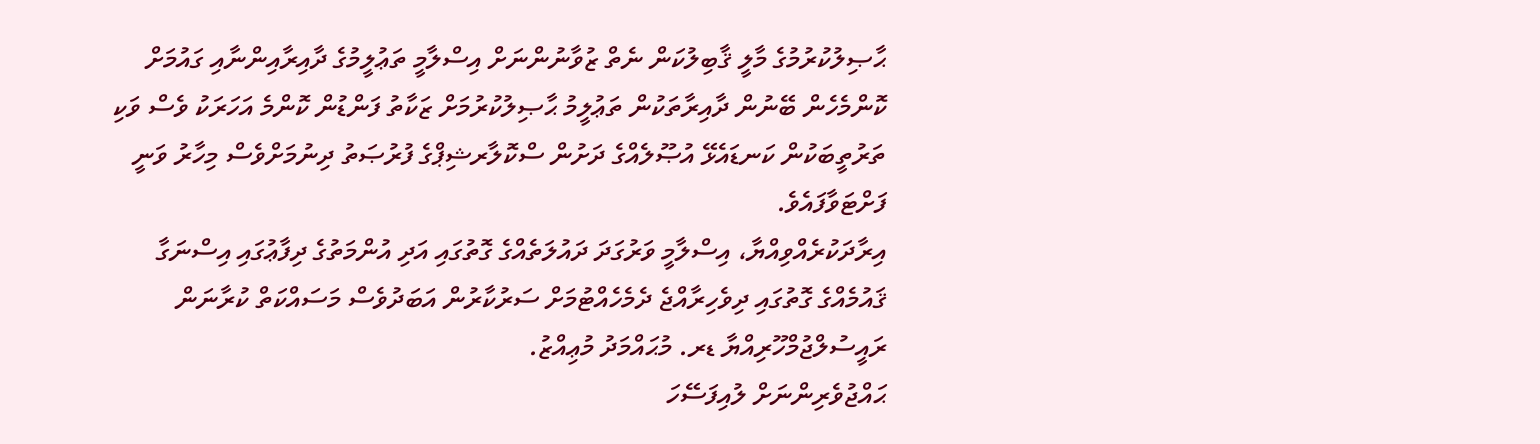ޙާޞިލުކުރުމުގެ މާލީ ޤާބިލުކަން ނެތް ޒުވާނުންނަށް އިސްލާމީ ތަޢުލީމުގެ ދާއިރާއިންނާއި ގައުމަށް ކޮންމެހެން ބޭނުން ދާއިރާތަކުން ތަޢުލީމު ޙާޞިލުކުރުމަށް ޒަކާތު ފަންޑުން ކޮންމެ އަހަރަކު ވެސް ވަކި ތަރުތީބަކުން ކަނޑައެޅޭ އުޞޫލެއްގެ ދަށުން ސްކޮލާރޝިޕްގެ ފުރުޞަތު ދިނުމަށްވެސް މިހާރު ވަނީ ފަށްޓަވާފައެވެ.
އިރާދަކުރެއްވިއްޔާ، އިސްލާމީ ވަރުގަދަ ދައުލަތެއްގެ ގޮތުގައި އަދި އުންމަތުގެ ދިފާޢުގައި އިސްނަގާ ޤައުމެއްގެ ގޮތުގައި ދިވެހިރާއްޖެ ދެމެހެއްޓުމަށް ސަރުކާރުން އަބަދުވެސް މަސައްކަތް ކުރާނަން
ރައީސުލްޖުމްހޫރިއްޔާ ޑރ. މުޙައްމަދު މުޢިއްޒު.
ޙައްޖުވެރިންނަށް ލުއިފަސޭހަ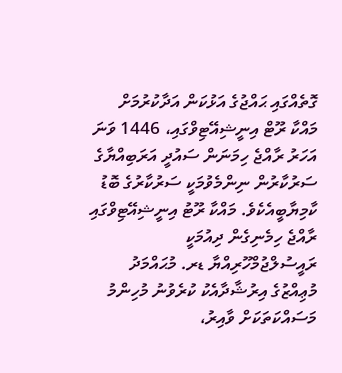ގޮތެއްގައި ޙައްޖުގެ އަޅުކަން އަދާކުރުމަށް މައްކާ ރޫޓް އިނީޝިއޭޓިވްގައި، 1446 ވަނަ އަހަރު ރާއްޖެ ހިމަނަން ސައުދީ އަރަބިއްޔާގެ ސަރުކާރުން ނިންމެވުމަކީ ސަރުކާރުގެ ބޮޑު ކާމިޔާބީއެކެވެ. މައްކާ ރޫޓު އިނީޝިއޭޓިވްގައި ރާއްޖެ ހިމެނިގެން ދިއުމަކީ ރައީސުލްޖުމްހޫރިއްޔާ ޑރ. މުޙައްމަދު މުޢިއްޒުގެ އިރުޝާދާއެކު ކުރެވުނު މުހިންމު މަސައްކަތަކަށް ވާއިރު،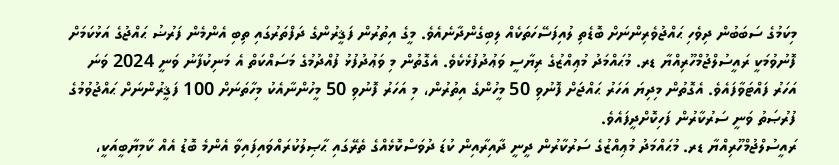މިކަމުގެ ސަބަބުން ދިވެހި ޙައްޖުވެރިންނަށް ބޮޑެތި ލުއިފަސޭހަތަކެއް ލިބިގެންދާނެއެވެ. މީގެ އިތުރުން ފަޤީރުންގެ ދަފްތަރުގައި ތިބި އެންމެން ފަރުޟު ޙައްޖުގެ އަޅުކަމަށް ފޮނުވުމަކީ ރައީސުލްޖުމްހޫރިއްޔާ ޑރ. މުޙައްމަދު މުޢިއްޒުގެ ރިޔާސީ ވަޢުދުފުޅެކެވެ. އެގޮތުން މި ވަޢުދުފުޅު ފުއްދުމުގެ މަސައްކަތް އެ މަނިކުފާނު ވަނީ 2024 ވަނަ އަހަރު ފައްޓަވާފައެވެ. އެގޮތުން މިދިޔަ އަހަރު ޙައްޖަށް ފޮނުވި 50 މީހުންގެ އިތުރުން، މި އަހަރު ފޮނުވި 50 މީހުންނާއެކު މިހާތަނަށް 100 ފަޤީރުންނަށް ޙައްޖުވުމުގެ ފުރުޞަތު ވަނީ ސަރުކާރުން ފަހިކޮށްދީފައެވެ.
ރައީސުލްޖުމްހޫރިއްޔާ ޑރ. މުޙައްމަދު މުޢިއްޒުގެ ސަރުކާރުން ދީނީ ދާއިރާއިން ކުޑަ ދުވަސްކޮޅެއްގެ ތެރޭގައި ޙާޞިލުކުރައްވައިފައިވާ އެންމެ ބޮޑު އެއް ކާމިޔާބީއަކީ،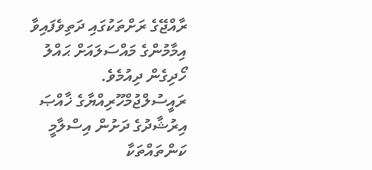ރާއްޖޭގެ ރަށްތަކުގައި ދަތިވެފައިވާ އިމާމުންގެ މައްސަލައަށް ޙައްލު ހޯދިގެން ދިއުމެވެ. ރައީސުލްޖުމްހޫރިއްޔާގެ ޚާއްޞަ އިރުޝާދުގެ ދަށުން އިސްލާމީ ކަންތައްތަކާ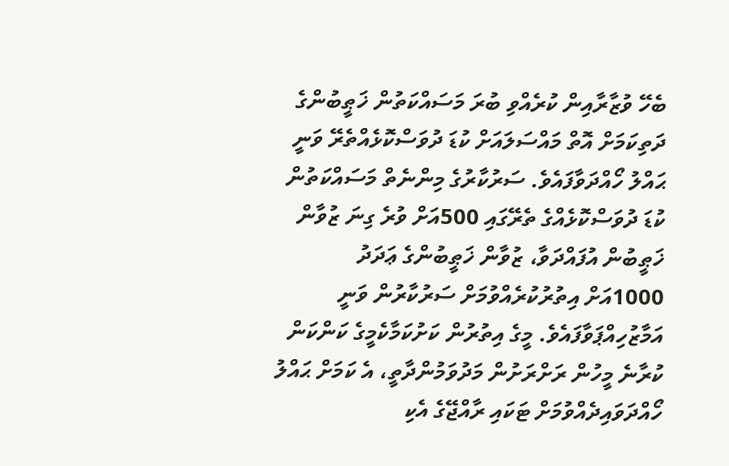ބެހޭ ވުޒާރާއިން ކުރެއްވި ބުރަ މަސައްކަތުން ޚަޠީބުންގެ ދަތިކަމަށް އޮތް މައްސަލައަށް ކުޑަ ދުވަސްކޮޅެއްތެރޭ ވަނީ ޙައްލު ހޯއްދަވާފައެވެ. ސަރުކާރުގެ މިންނެތް މަސައްކަތުން ކުޑަ ދުވަސްކޮޅެއްގެ ތެރޭގައި 500އަށް ވުރެ ގިނަ ޒުވާން ޚަޠީބުން އުފައްދަވާ، ޒުވާން ޚަޠީބުންގެ ޢަދަދު 1000އަށް އިތުރުކުރެއްވުމަށް ސަރުކާރުން ވަނީ އަމާޒުހިއްޕަވާފައެވެ. މީގެ އިތުރުން ކަށުކަމާކެމީގެ ކަންކަން ކުރާނެ މީހުން ރަށްރަށުން މަދުވަމުންދާތީ، އެ ކަމަށް ޙައްލު ހޯއްދަވައިދެއްވުމަށް ޓަކައި ރާއްޖޭގެ އެކި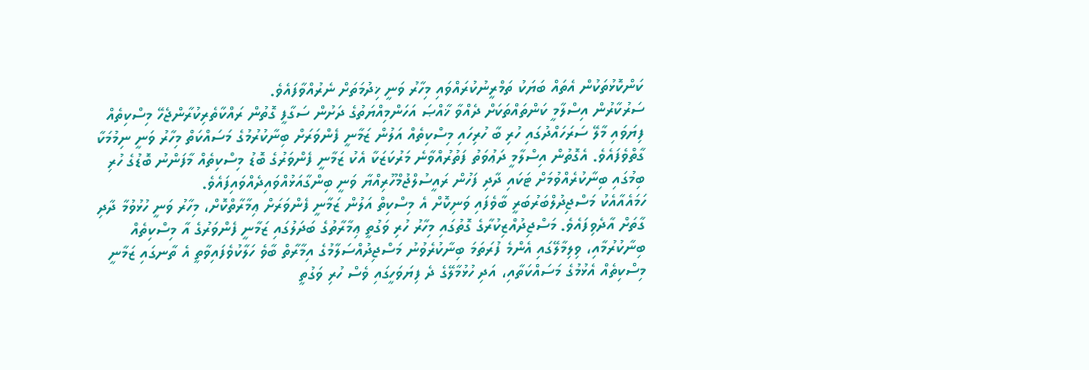ކަންކޮޅުތަކުން އެތައް ބަޔަކު ތަމްރީނުކުރައްވައި މިހާރު ވަނީ ޚިދުމަތަށް ނެރުއްވާފައެވެ.
ސަރުކާރުން އިސްލާމީ ކަންތައްތަކަށް ދެއްވާ ޚާއްޞަ އަހަންމިއްޔަތުގެ ދަށުން ސަގާފީ ގޮތުން ރައްކާތެރިކުރާންޖެހޭ މިސްކިތެއް ފިޔަވައި މާލޭ ސަރަހައްދުގައި ހުރި ބާ ހުރިހައި މިސްކިތެއް އަލުން ޒަމާނީ ފެންވަރަށް ބިނާކުރުމުގެ މަސައްކަތް މިހާރު ވަނީ ނިމުމަކާ ގާތްވެފައެވެ. އެގޮތުން އިސްލާމީ ދަޢުވަތު ފަތުރުއްވާނެ މަރުކަޒަކާ އެކު ޒަމާނީ ފެންވަރުގެ ބޮޑު މިސްކިތެއް މާފަންނު ބޮޑުގެ ހުރި ބިމުގައި ބިނާކުރެއްވުމަށް ޓަކައި ދާދި ފަހުން ރައީސުލްޖުމްހޫރިއްޔާ ވަނީ ބިންގާއަޅުއްވައިދެއްވައިފައެވެ.
ހަމައެއާއެކު މަސްޖިދުލްބަރުބަރީ ބާވެފައި ވަނިކޮށް އެ މިސްކިތް އަލުން ޒަމާނީ ފެންވަރަށް ޢިމާރާތްކޮށް، މިހާރު ވަނީ ހުޅުވުމާ ދާދި ގާތަށް އާދެވިފައެވެ. މަސްޖިދުއްޒިކުރާގެ ގޮތުގައި މިހާރު ހުރި ވަގުތީ ޢިމާރާތުގެ ބަދަލުގައި ޒަމާނީ ފެންވަރުގެ އާ މިސްކިތެއް ބިނާކުރުމާއި، ވިލިމާލޭގައި އެންމެ ފުރަތަމަ ބިނާކުރެވުނު މަސްޖިދުއްސަލާމުގެ އިމާރާތް ބާވެ ހަލާކުވެފައިވާތީ އެ ތާނގައި ޒަމާނީ މިސްކިތެއް އެޅުމުގެ މަސައްކަތާއި، އަދި ހުޅުމާލޭގެ ދެ ފިޔަވަހީގައި ވެސް ހުރި ވަގުތީ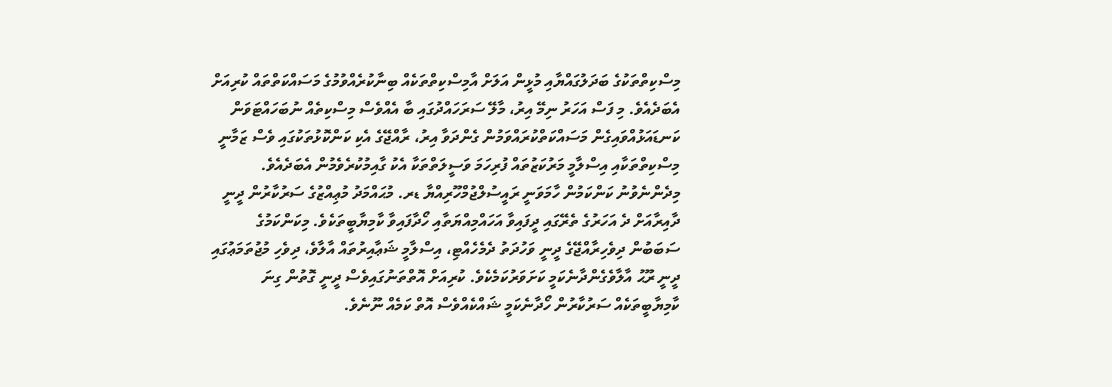މިސްކިތްތަކުގެ ބަދަލުގައްޔާއި މުޅީން އަލަށް އާމިސްކިތްތަކެއް ބިނާކުރެއްވުމުގެ މަސައްކަތްތައް ކުރިއަށް އެބަދެއެވެ. މި ފަސް އަހަރު ނިމޭ އިރު، މާލޭ ސަރަހައްދުގައި ބާ އެއްވެސް މިސްކިތެއް ނުބަހައްޓަވަން ކަނޑައަޅުއްވައިގެން މަސައްކަތްކުރައްވަމުން ގެންދަވާ އިރު، ރާއްޖޭގެ އެކި ކަންކޮޅުތަކުގައި ވެސް ޒަމާނީ މިސްކިތްތަކާއި އިސްލާމީ މަރުކަޒުތައް ފުރިހަމަ ވަސީލަތްތަކާ އެކު ގާއިމުކުރެވެމުން އެބަދެއެވެ.
މިދެންނެވުނު ކަންކަމުން ހާމަވަނީ ރައީސުލްޖުމްހޫރިއްޔާ ޑރ. މުޙައްމަދު މުޢިއްޒުގެ ސަރުކާރުން ދީނީ ދާއިރާއަށް ދެ އަހަރުގެ ތެރޭގައި ދީފައިވާ އަހައްމިއްޔަތާއި ހޯދާފައިވާ ކާމިޔާބީތަކެވެ. މިކަންކަމުގެ ސަބަބުން ދިވެހިރާއްޖޭގެ ދީނީ ވަހުދަތު ދެމެހެއްޓި، އިސްލާމީ ޝަޢާއިރުތައް އާލާވެ، ދިވެހި މުޖުތަމަޢުގައި ދީނީ ރޫޙު އާލާވެގެންދާނެކަމީ ކަށަވަރުކަމެކެވެ. ކުރިއަށް އޮތްތަނުގައިވެސް ދީނީ ގޮތުން ގިނަ ކާމިޔާބީތަކެއް ސަރުކާރުން ހޯދާނެކަމީ ޝައްކެއްވެސް އޮތް ކަމެއް ނޫނެވެ.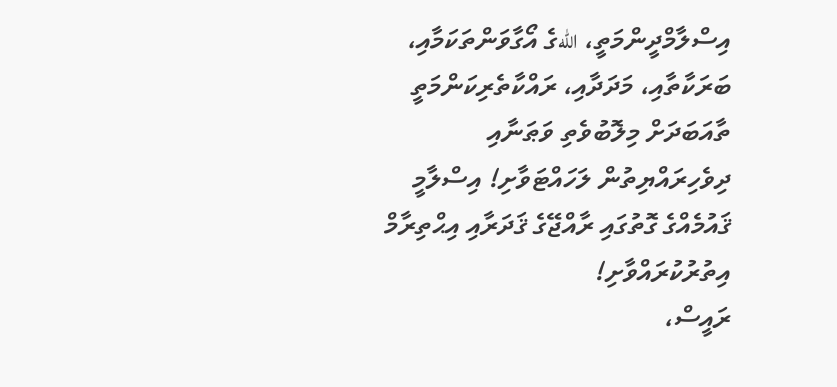އިސްލާމްދީންމަތީ، اللهގެ އޯގާވަންތަކަމާއި، ބަރަކާތާއި، މަދަދާއި، ރައްކާތެރިކަންމަތީ ތާއަބަދަށް މިލޮބުވެތި ވަޠަނާއި ދިވެހިރައްޔިތުން ލަހައްޓަވާށި! އިސްލާމީ ޤައުމެއްގެ ގޮތުގައި ރާއްޖޭގެ ޤަދަރާއި އިޙްތިރާމް އިތުރުކުރައްވާށި!
ރައީސް،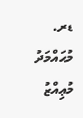ޑރ. މުޙައްމަދު މުޢިއްޒު